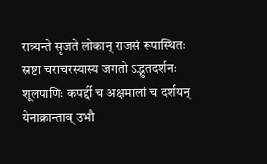रात्र्यन्ते सृजते लोकान् राजसं रूपास्थितः
स्रष्टा चराचरस्यास्य जगतो ऽद्भुतदर्शनः
शूलपाणिः कपर्द्दी च अक्षमालां च दर्शयन्
येनाक्रान्ताव् उभौ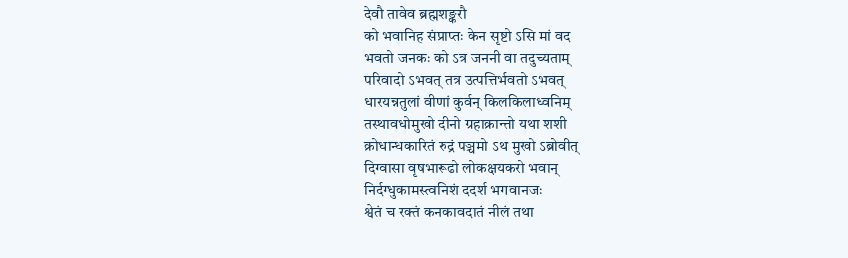देवौ तावेव ब्रह्मशङ्करौ
को भवानिह संप्राप्तः केन सृष्टो ऽसि मां वद
भवतो जनकः को ऽत्र जननी वा तदुच्यताम्
परिवादो ऽभवत् तत्र उत्पत्तिर्भवतो ऽभवत्
धारयन्नतुलां वीणां कुर्वन् किलकिलाध्वनिम्
तस्थावधोमुखो दीनो ग्रहाक्रान्तो यथा शशी
क्रोधान्धकारितं रुद्रं पञ्चमो ऽथ मुखो ऽब्रोवीत्
दिग्वासा वृषभारूढो लोकक्षयकरो भवान्
निर्दग्धुकामस्त्वनिशं ददर्श भगवानजः
श्वेतं च रक्तं कनकावदातं नीलं तथा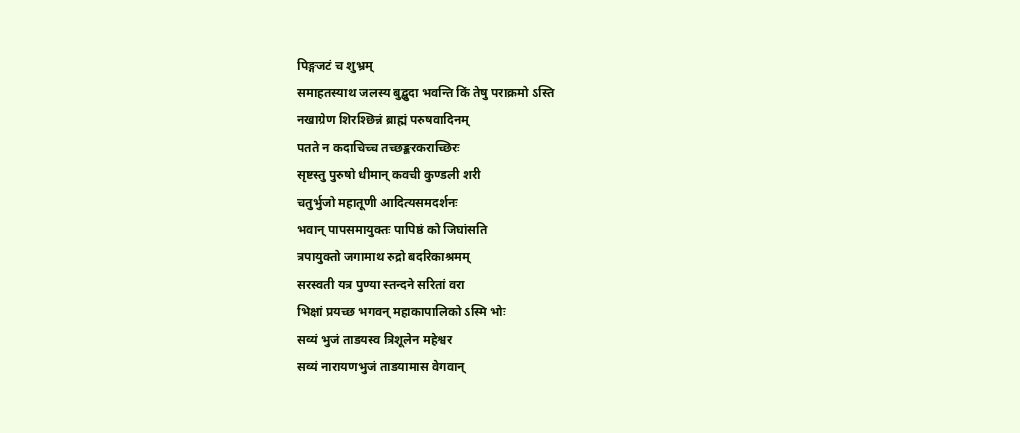पिङ्गजटं च शुभ्रम्
समाहतस्याथ जलस्य बुद्बुदा भवन्ति किं तेषु पराक्रमो ऽस्ति
नखाग्रेण शिरश्छिन्नं ब्राह्मं परुषवादिनम्
पतते न कदाचिच्च तच्छङ्करकराच्छिरः
सृष्टस्तु पुरुषो धीमान् कवची कुण्डली शरी
चतुर्भुजो महातूणी आदित्यसमदर्शनः
भवान् पापसमायुक्तः पापिष्ठं को जिघांसति
त्रपायुक्तो जगामाथ रुद्रो बदरिकाश्रमम्
सरस्वती यत्र पुण्या स्तन्दने सरितां वरा
भिक्षां प्रयच्छ भगवन् महाकापालिको ऽस्मि भोः
सव्यं भुजं ताडयस्व त्रिशूलेन महेश्वर
सव्यं नारायणभुजं ताडयामास वेगवान्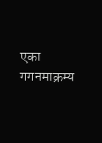एका गगनमाक्रम्य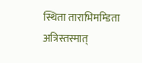स्थिता ताराभिमम्डिता
अत्रिस्तस्मात्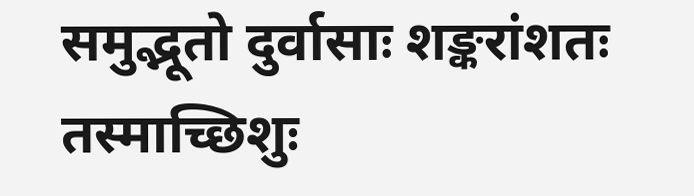समुद्भूतो दुर्वासाः शङ्करांशतः
तस्माच्छिशुः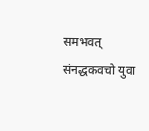समभवत् संनद्धकवचो युवा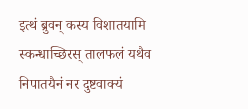इत्थं ब्रुवन् कस्य विशातयामि स्कन्धाच्छिरस् तालफलं यथैव
निपातयैनं नर दुष्टवाक्यं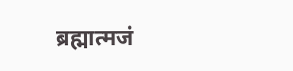ब्रह्मात्मजं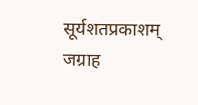सूर्यशतप्रकाशम्
जग्राह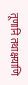तूणानि तथाक्षयाणि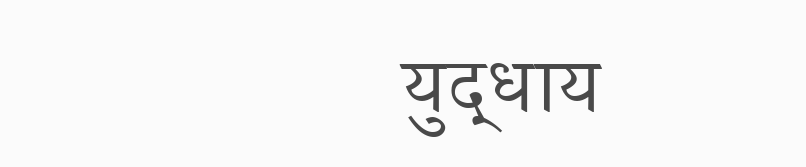युद्धाय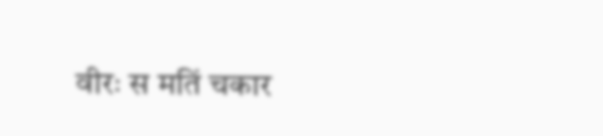वीरः स मतिं चकार